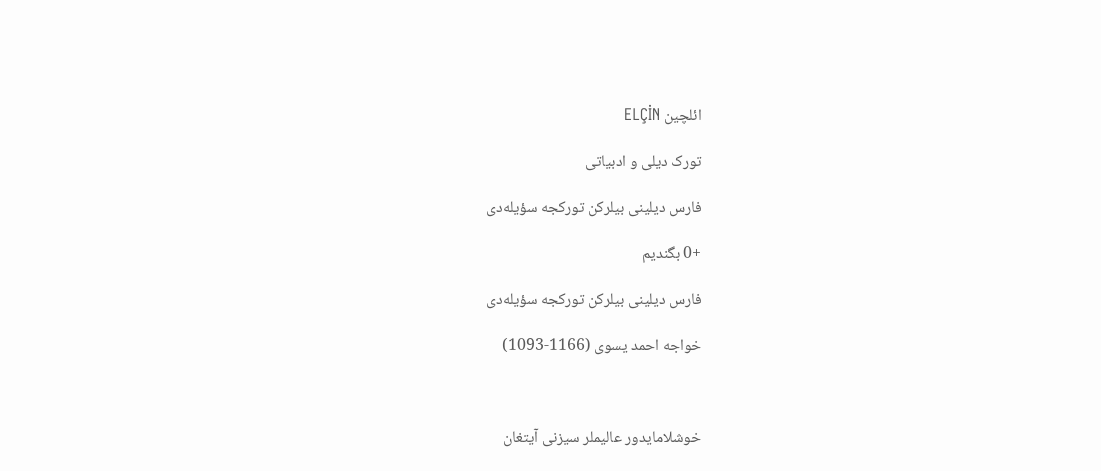ائلچین ELÇİN

تورک دیلی و ادبیاتی

فارس دیلینی بیلرکن تورکجه سؤیله‌دی

+0 بگندیم

فارس دیلینی بیلرکن تورکجه سؤیله‌دی

خواجه احمد یسوی (1166-1093)



خوشلامایدور عالیملر سیزنی آیتغان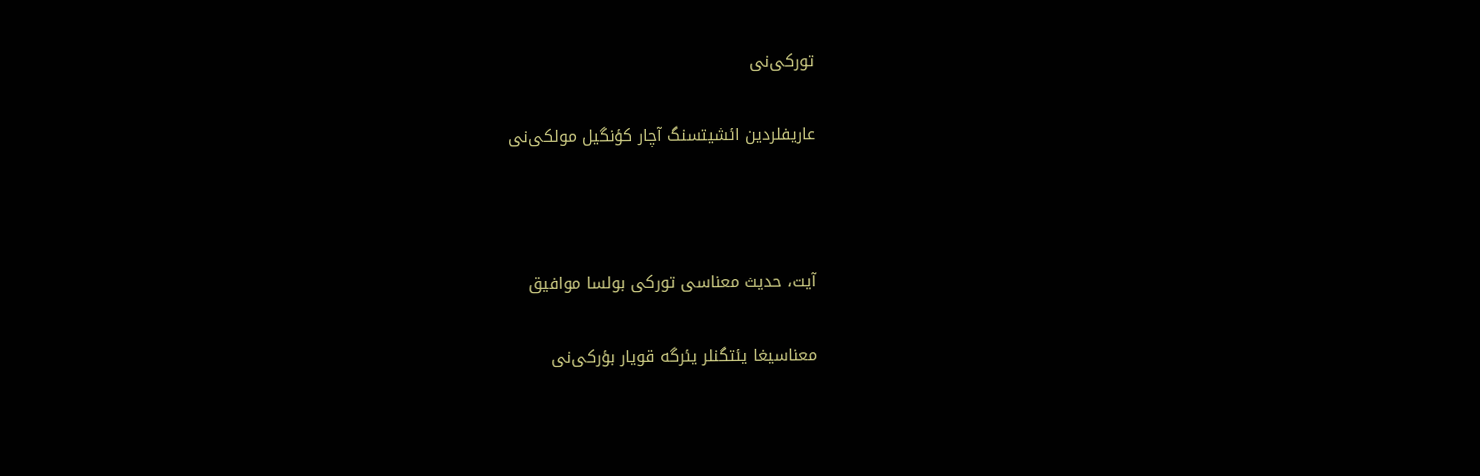تورکی‌نی

عاریفلردین ائشیتسنگ آچار کؤنگیل مولکی‌نی



آیت، حدیث معناسی تورکی بولسا موافیق

معناسیغا یئتگنلر یئرگه قویار بؤرکی‌نی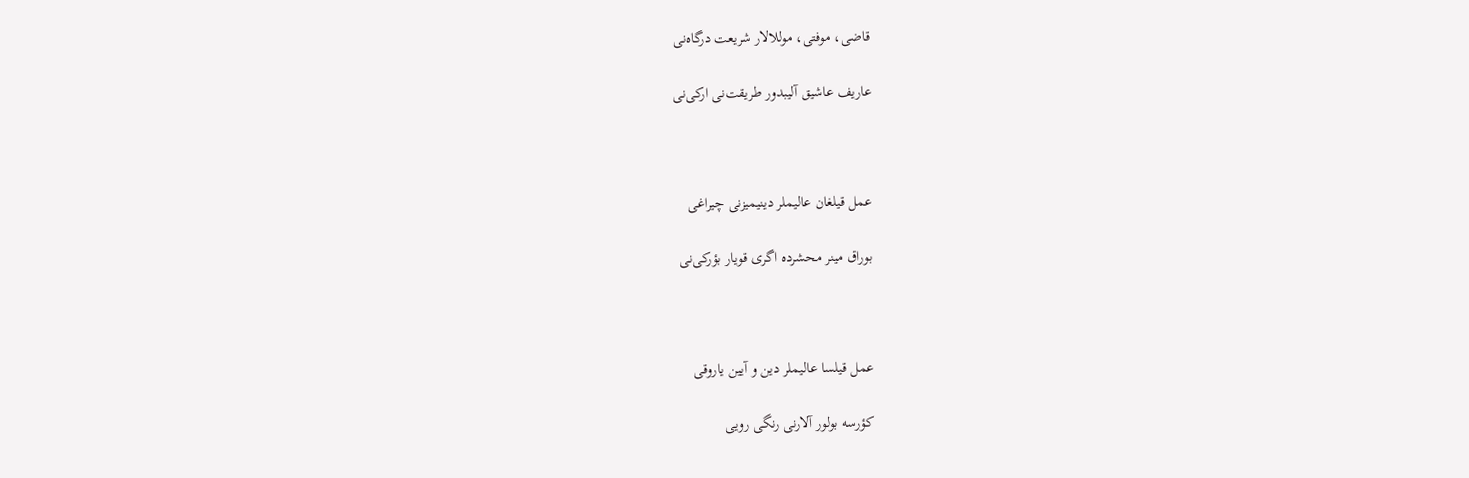قاضی، موفتی، موللالار شریعت درگاه‌نی

عاریف عاشیق آلیبدور طریقت‌نی ارکی‌نی



عمل قیلغان عالیملر دینیمیزنی چیراغی

بوراق مینر محشرده اگری قویار بؤرکی‌نی



عمل قیلسا عالیملر دین و آیین یاروقی

کؤرسه بولور آلارنی رنگی رویی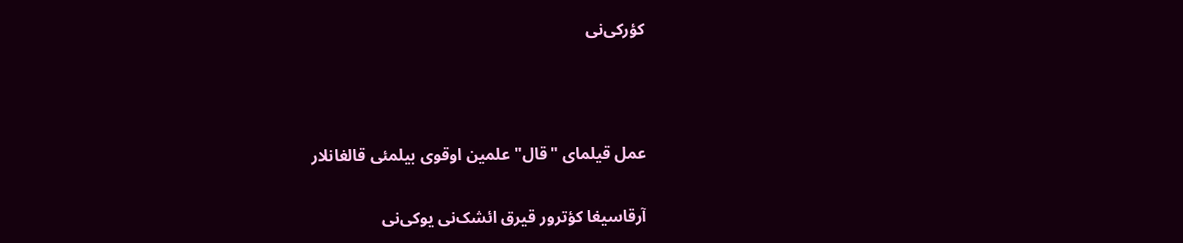کؤرکی‌نی



عمل قیلمای "قال" علمین اوقوی بیلمئی قالغانلار

آرقاسیغا کؤترور قیرق ائشک‌نی یوکی‌نی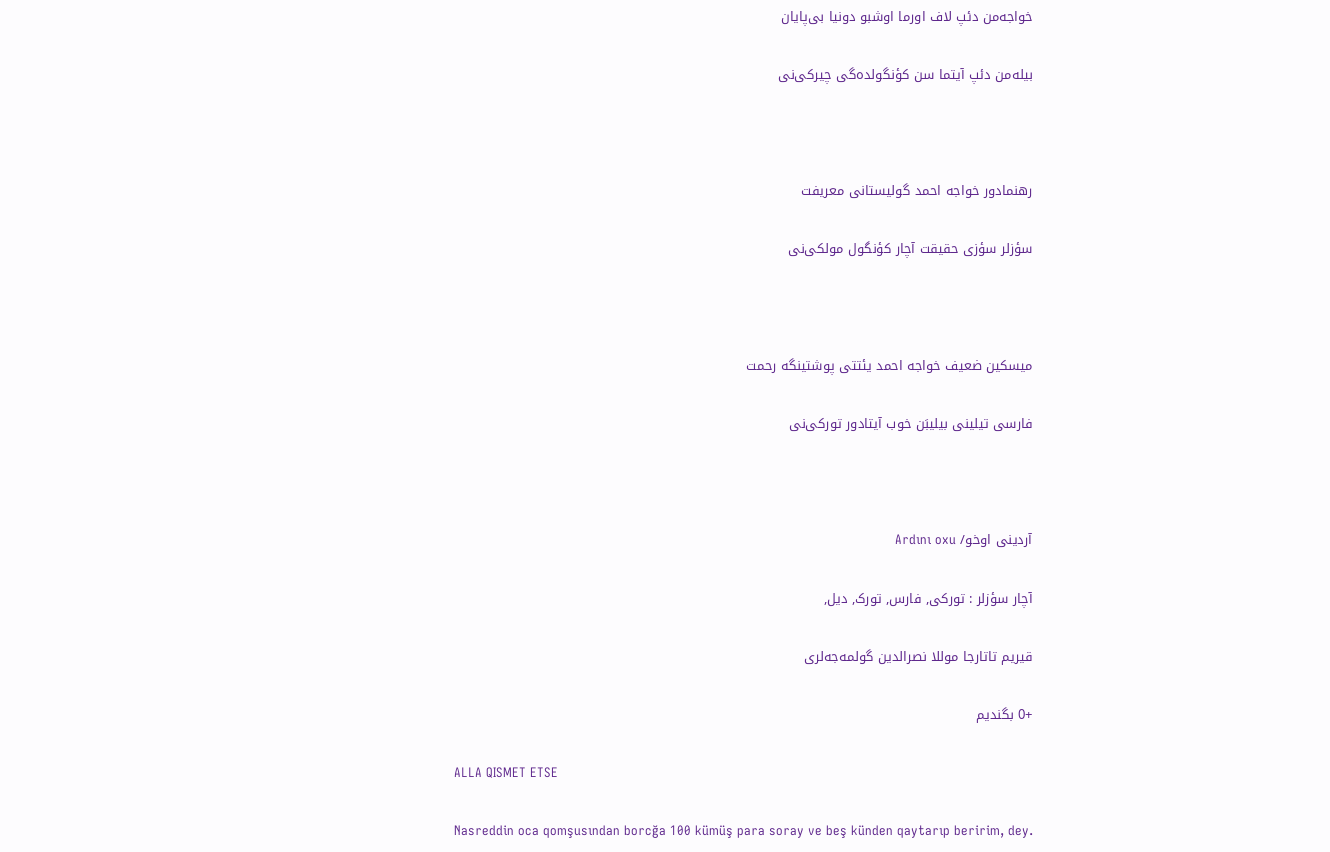خواجه‌من دئپ لاف اورما اوشبو دونیا بی‌پایان

بیله‌من دئپ آیتما سن کؤنگولده‌گی چیرکی‌نی



رهنمادور خواجه احمد گولیستانی معریفت

سؤزلر سؤزی حقیقت آچار کؤنگول مولکی‌نی



میسکین ضعیف خواجه احمد یئتتی پوشتینگه رحمت

فارسی تیلینی بیلیبَن خوب آیتادور تورکی‌نی



آردینی اوخو/ Ardını oxu

آچار سؤزلر : تورکی, فارس, تورک, دیل,

قیریم تاتارجا موللا نصرالدین گولمه‌جه‌لری

+0 بگندیم

ALLA QISMET ETSE

Nasreddin oca qomşusından borcğa 100 kümüş para soray ve beş künden qaytarıp beririm, dey.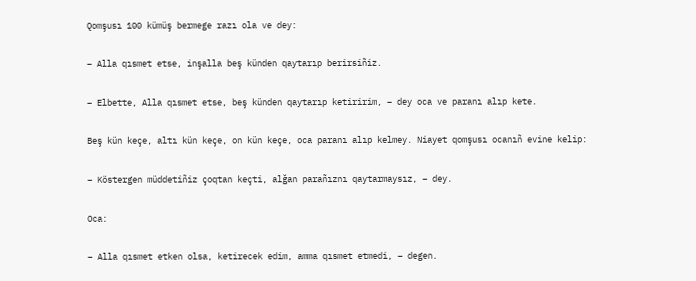Qomşusı 100 kümüş bermege razı ola ve dey:

– Alla qısmet etse, inşalla beş künden qaytarıp berirsiñiz.

– Elbette, Alla qısmet etse, beş künden qaytarıp ketiririm, – dey oca ve paranı alıp kete.

Beş kün keçe, altı kün keçe, on kün keçe, oca paranı alıp kelmey. Niayet qomşusı ocanıñ evine kelip:

– Köstergen müddetiñiz çoqtan keçti, alğan parañıznı qaytarmaysız, – dey.

Oca:

– Alla qısmet etken olsa, ketirecek edim, amma qısmet etmedi, – degen.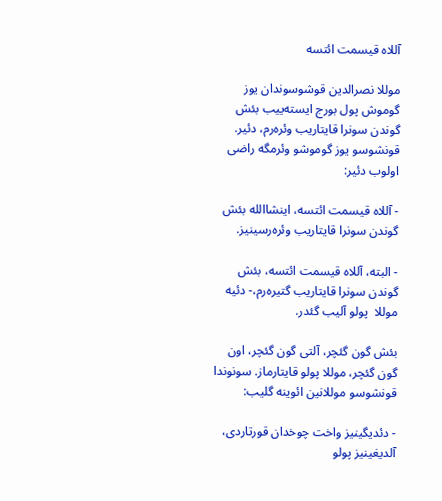آللاه قیسمت ائتسه

موللا نصرالدین قوشوسوندان یوز گوموش پول بورج ایسته‌ییب بئش گوندن سونرا قایتاریب وئره‌رم، دئیر. قونشوسو یوز گوموشو وئرمگه راضی اولوب دئیر:

- آللاه قیسمت ائتسه، اینشاالله بئش گوندن سونرا قایتاریب وئره‌رسینیز.

- البته، آللاه قیسمت ائتسه، بئش گوندن سونرا قایتاریب گتیره‌رم،- دئیه موللا  پولو آلیب گئدر.

بئش گون گئچر، آلتی گون گئچر، اون گون گئچر، موللا پولو قایتارماز. سونوندا قونشوسو موللانین ائوینه گلیب:

- دئدیگینیز واخت چوخدان قورتاردی، آلدیغینیز پولو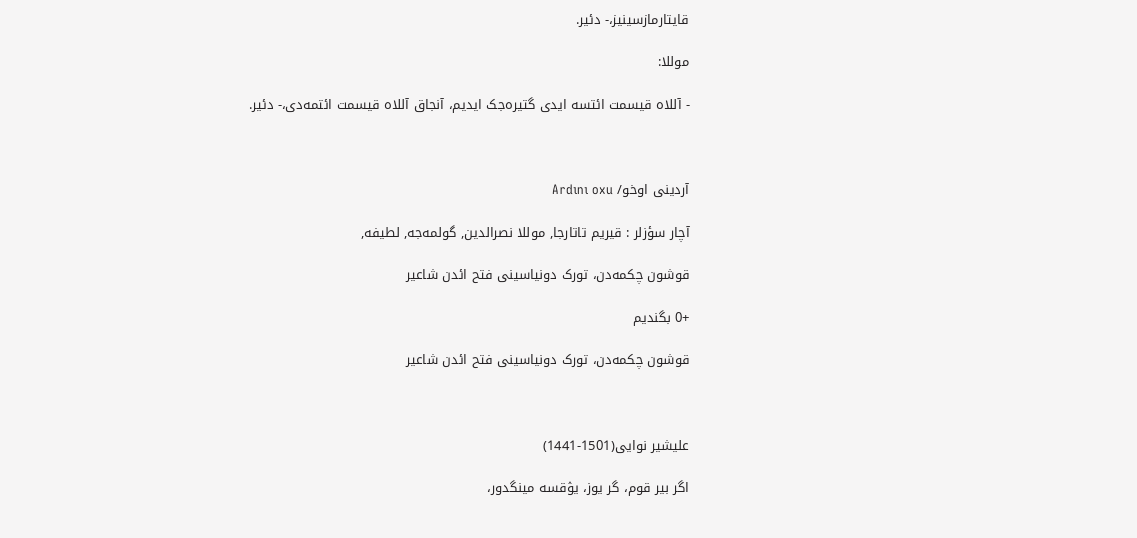قایتارمازسینیز،- دئیر.

موللا:

- آللاه قیسمت ائتسه‌ ایدی گتیره‌جک ایدیم، آنجاق آللاه قیسمت ائتمه‌دی،- دئیر.



آردینی اوخو/ Ardını oxu

آچار سؤزلر : قیریم تاتارجا, موللا نصرالدین, گولمه‌جه, لطیفه,

قوشون چکمه‌دن، تورک دونیاسینی فتح ائدن شاعیر

+0 بگندیم

قوشون چکمه‌دن، تورک دونیاسینی فتح ائدن شاعیر



علیشیر نوایی(1501-1441)

اگر بیر قوم، گر یوز، یۉقسه‌ مینگدور،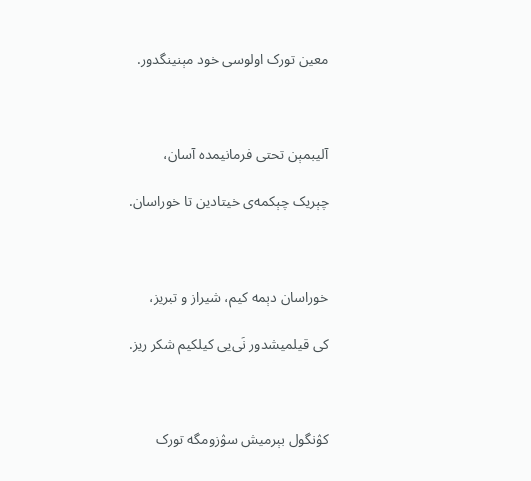معین تورک اولوسی خود مېنینگدور.



آلیبمېن تحتی فرمانیمده آسان،

چېریک چېکمه‌ی خیتادین تا خوراسان.



خوراسان دېمه کیم، شیراز و تبریز،

کی قیلمیشدور نَی‌یی کیلکیم شکر ریز.



کۉنگول بېرمیش سۉزومگه تورک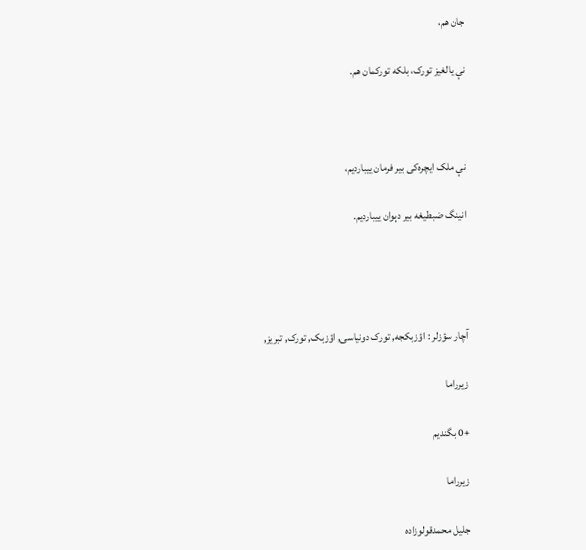جان هم،

نې یالغیز تورک، بلکه‌ تورکمان هم.



نې ملک ایچره‌کی بیر فرمان ییباردیم،

انینگ ضبطیغه بیر دېوان ییباردیم.




آچار سؤزلر : اؤزبکجه, تورک دونیاسی, اؤزبک, تورک, تبریز,

زیرراما

+0 بگندیم

زیرراما

جلیل محمدقولوزاده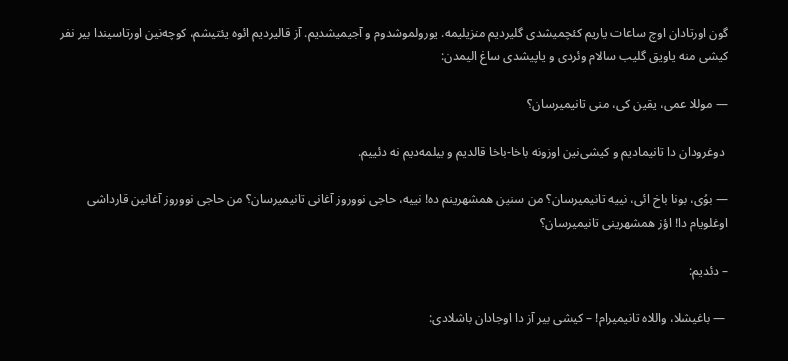گون اورتادان اوچ ساعات یاریم کئچمیشدی گلیردیم منزیلیمه. یورولموشدوم و آجیمیشدیم. آز قالیردیم ائوه یئتیشم، کوچه‌نین اورتاسیندا بیر نفر کیشی منه یاویق گلیب سالام وئردی و یاپیشدی ساغ الیمدن:

— موللا عمی، یقین کی، منی تانیمیرسان؟

 دوغرودان دا تانیمادیم و کیشی‌نین اوزونه باخا-باخا قالدیم و بیلمه‌دیم نه دئییم.

— بوُی، بونا باخ ائی، نییه تانیمیرسان؟ من سنین همشهرینم ده! نییه، حاجی نووروز آغانی تانیمیرسان؟ من حاجی نووروز آغانین قارداشی اوغلویام دا! اؤز همشهرینی تانیمیرسان؟

– دئدیم:

 — باغیشلا، واللاه تانیمیرام! – کیشی بیر آز دا اوجادان باشلادی: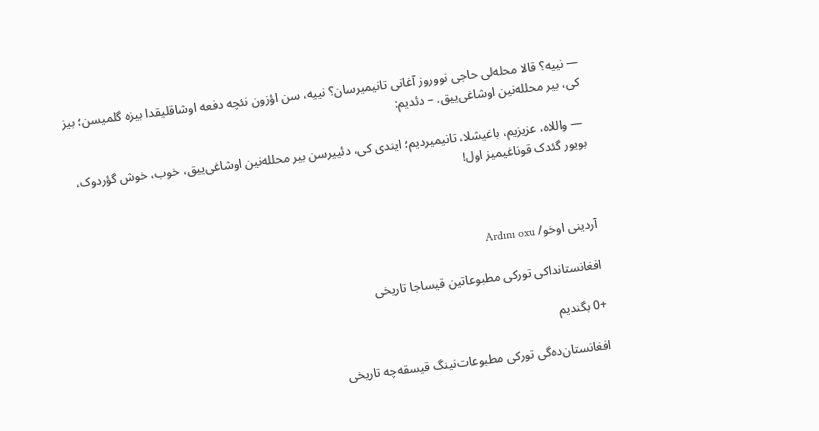— نییه؟ قالا محله‌لی حاجی نووروز آغانی تانیمیرسان؟ نییه، سن اؤزون نئچه دفعه اوشاقلیقدا بیزه گلمیسن؛ بیز کی، بیر محلله‌نین اوشاغی‌ییق. – دئدیم:

 — واللاه، عزیزیم، باغیشلا، تانیمیردیم؛ ایندی کی، دئییرسن بیر محلله‌نین اوشاغی‌ییق، خوب، خوش گؤردوک، بویور گئدک قوناغیمیز اول!



آردینی اوخو/ Ardını oxu

افغانستانداکی تورکی مطبوعاتین قیساجا تاریخی

+0 بگندیم

افغانستان‌ده‌گی تورکی مطبوعات‌نینگ قیسقه‌چه تاریخی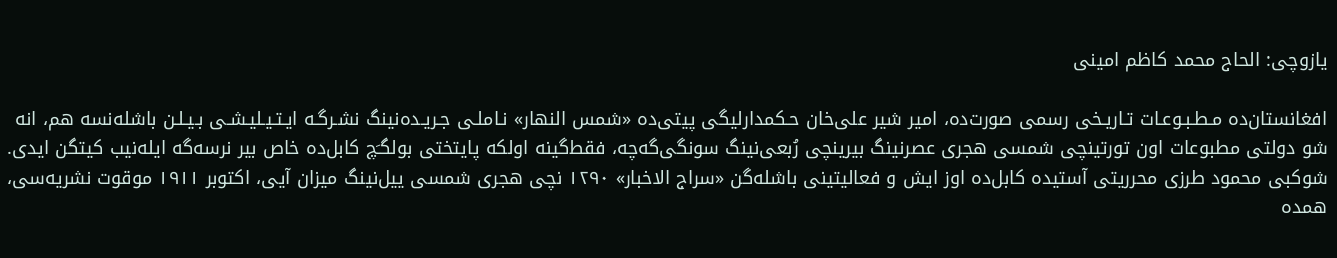یازوچی: الحاج محمد کاظم امینی

افغانستان‌ده مـطـبـوعـات تـاریـخی رسمی صورت‌ده، امیر شیر علی‌خان حـکمدارلیگی پیتی‌ده «شمس النهار» نـاملـی جـریـده‌نینگ نشـرگـه ایـتـیـلیـشـی بـیـلـن باشله‌نسه هم، انه شو دولتی مطبوعات اون تورتینچی شمسی هجری عصرنینگ بیرینچی رُبعی‌نینگ سونگی‌گه‌چه، فقط‌گینه اولکه پایتختی بولگـَچ کابل‌ده خاص بیر نرسه‌گه ایله‌نیب کیتگن ایدی. شوکبی محمود طرزی محرریتی آستیده کابل‌ده اوز ایش و فعالیتینی باشله‌گن «سراج الاخبار» ۱۲۹۰ نچی هجری شمسی ییل‌نینگ میزان آیی، اکتوبر ۱۹۱۱ موقوت نشریه‌سی، همده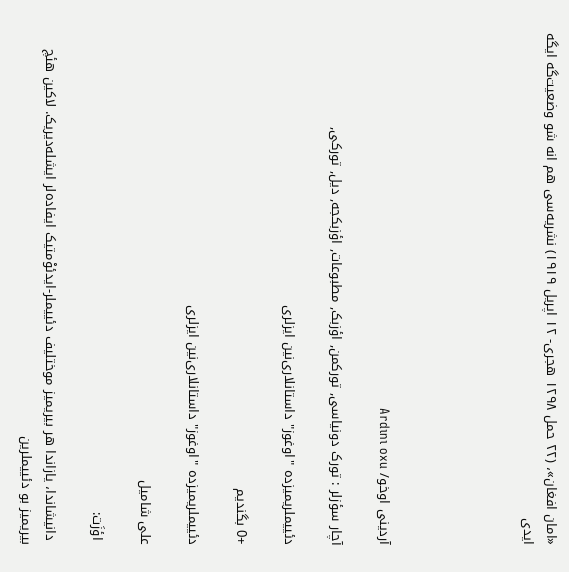«امان افغان»، (۲۲ حمل ۱۲۹۸ هجری- ۱۲ اپریل ۱۹۱۹) نشریه‌سی هم انه شو وضعیت‌گه ایگه ایدی





آردینی اوخو/ Ardını oxu

آچار سؤزلر : تورک دونیاسی, تورکمن, اؤزبک, مطبوعات, اؤزبکجه, دیل, تورکی,

دئییملریمیزده "اوغوز" داستانلاری‌نین ایزلری

+0 بگندیم

دئییملریمیزده "اوغوز" داستانلاری‌نین ایزلری

علی شامیل

 اؤزَت:

 دانیشاندا، یازاندا هر بیریمیز موختلیف دئییملر-ایدئوْمتیک ایفاده‌لر ایشله‌دیریک. لاکین هئچ بیریمیز بو دئییملرین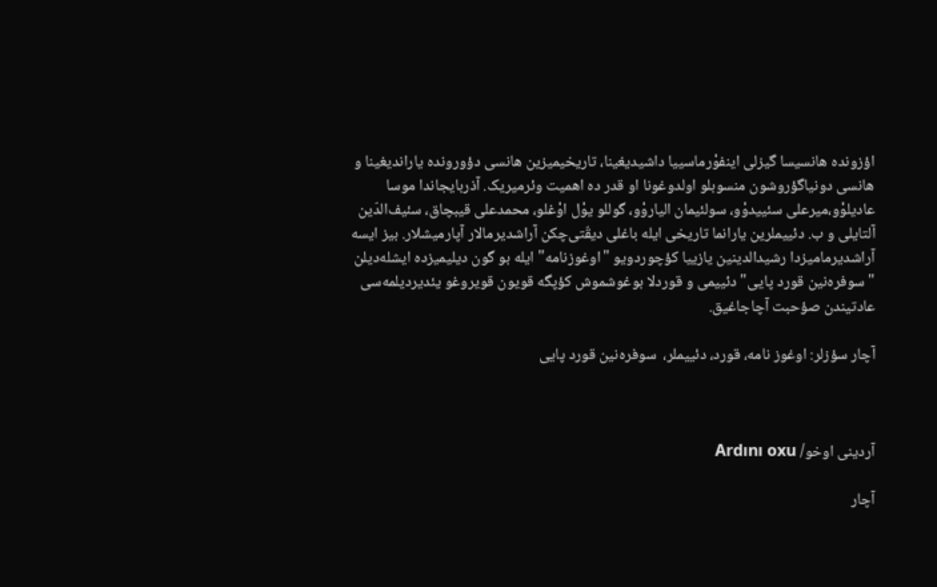اؤزونده هانسیسا گیزلی اینفوْرماسییا داشیدیغینا، تاریخیمیزین هانسی دؤورونده یاراندیغینا و هانسی دونیاگؤروشون منسوبلو اولدوغونا او قدر ده اهمیت وئرمیریک. آذربایجاندا موسا عادیلوْو،میرعلی سئییدوْو، سولئیمان الیاروْو، گوللو یوْل اوْغلو، محمدعلی قیبچاق، سئیف‌الدّین آلتایلی و ب. دئییملرین یارانما تاریخی ایله باغلی دیقّتی‌چکن آراشدیرمالار آپارمیشلار. بیز ایسه آراشدیرمامیزدا رشیدالدینین یازییا کؤچوردویو "اوغوزنامه" ایله بو گون دیلیمیزده ایشله‌دیلن "سوفره‌‌نین قورد پایی" دئییمی و قوردلا بوغوشموش کؤپگه قویون قویروغو یئدیردیلمه‌سی عادتیندن صؤحبت آچاجاغیق.

آچار سؤزلر: اوغوز نامه، قورد، دئییملر،  سوفره‌نین قورد پایی



آردینی اوخو/ Ardını oxu

آچار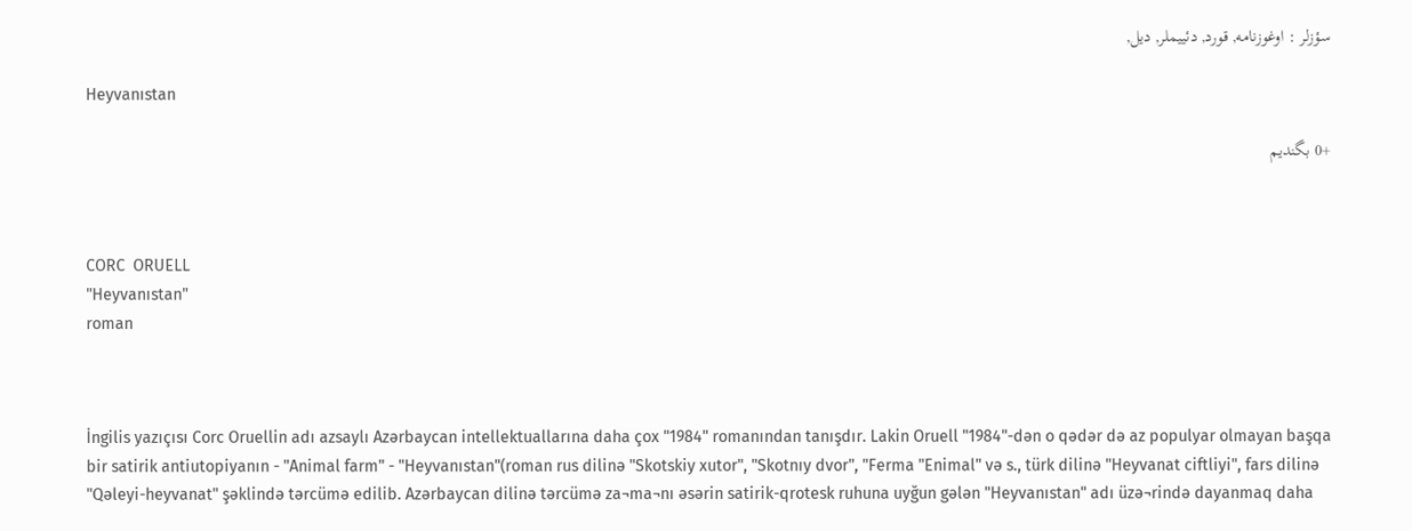سؤزلر : اوغوزنامه, قورد, دئییملر, دیل,

Heyvanıstan

+0 بگندیم



CORC  ORUELL
"Heyvanıstan"
roman



İngilis yazıçısı Corc Oruellin adı azsaylı Azərbaycan intellektuallarına daha çox "1984" romanından tanışdır. Lakin Oruell "1984"-dən o qədər də az populyar olmayan başqa bir satirik antiutopiyanın - "Animal farm" - "Heyvanıstan"(roman rus dilinə "Skotskiy xutor", "Skotnıy dvor", "Ferma "Enimal" və s., türk dilinə "Heyvanat ciftliyi", fars dilinə "Qəleyi-heyvanat" şəklində tərcümə edilib. Azərbaycan dilinə tərcümə za¬ma¬nı əsərin satirik-qrotesk ruhuna uyğun gələn "Heyvanıstan" adı üzə¬rində dayanmaq daha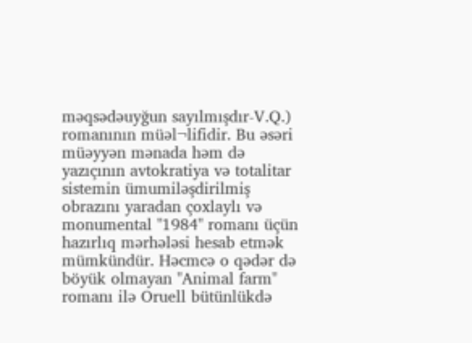məqsədəuyğun sayılmışdır-V.Q.) romanının müəl¬lifidir. Bu əsəri müəyyən mənada həm də yazıçının avtokratiya və totalitar sistemin ümumiləşdirilmiş obrazını yaradan çoxlaylı və monumental "1984" romanı üçün hazırlıq mərhələsi hesab etmək mümkündür. Həcmcə o qədər də böyük olmayan "Animal farm" romanı ilə Oruell bütünlükdə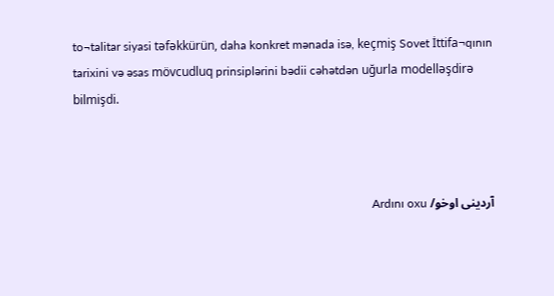to¬talitar siyasi təfəkkürün, daha konkret mənada isə, keçmiş Sovet İttifa¬qının tarixini və əsas mövcudluq prinsiplərini bədii cəhətdən uğurla modelləşdirə bilmişdi.



آردینی اوخو/ Ardını oxu